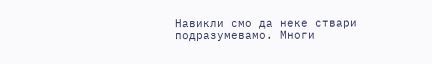Навикли смо да неке ствари подразумевамо. Многи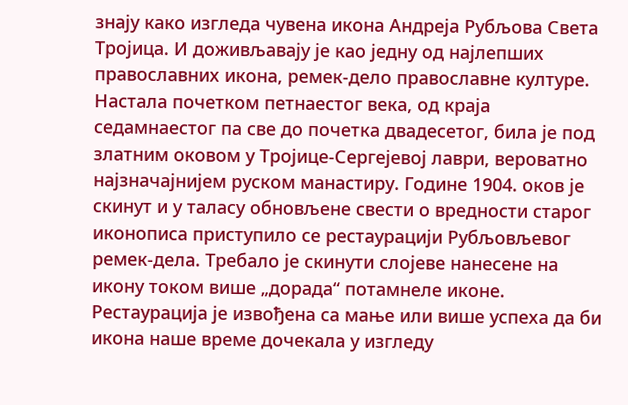знају како изгледа чувена икона Андреја Рубљова Света Тројица. И доживљавају је као једну од најлепших православних икона, ремек-дело православне културе. Настала почетком петнаестог века, од краја седамнаестог па све до почетка двадесетог, била је под златним оковом у Тројице-Сергејевој лаври, вероватно најзначајнијем руском манастиру. Године 1904. оков је скинут и у таласу обновљене свести о вредности старог иконописа приступило се рестаурацији Рубљовљевог ремек-дела. Требало је скинути слојеве нанесене на икону током више „дорада“ потамнеле иконе. Рестаурација је извођена са мање или више успеха да би икона наше време дочекала у изгледу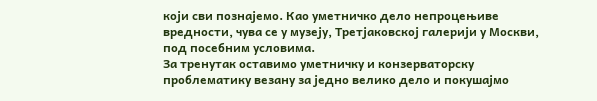који сви познајемо. Као уметничко дело непроцењиве вредности, чува се у музеју, Третјаковској галерији у Москви, под посебним условима.
За тренутак оставимо уметничку и конзерваторску проблематику везану за једно велико дело и покушајмо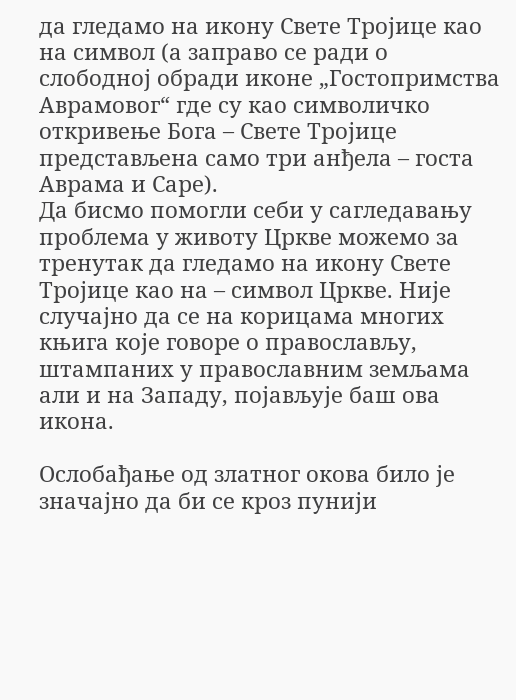да гледамо на икону Свете Тројице као на символ (а заправо се ради о слободној обради иконе „Гостопримства Аврамовог“ где су као символичко откривење Бога – Свете Тројице представљена само три анђела – госта Аврама и Саре).
Да бисмо помогли себи у сагледавању проблема у животу Цркве можемо за тренутак да гледамо на икону Свете Тројице као на – символ Цркве. Није случајно да се на корицама многих књига које говоре о православљу, штампаних у православним земљама али и на Западу, појављује баш ова икона.

Ослобађање од златног окова било је значајно да би се кроз пунији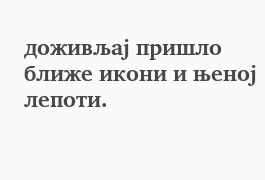доживљај пришло ближе икони и њеној лепоти.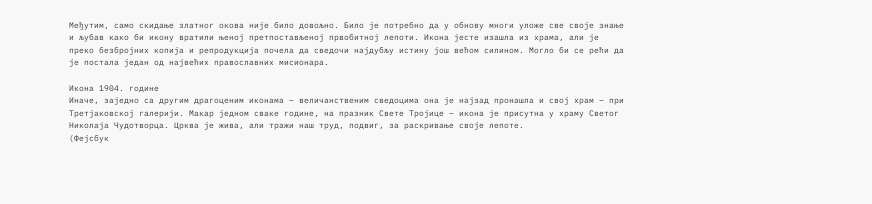Међутим, само скидање златног окова није било довољно. Било је потребно да у обнову многи уложе све своје знање и љубав како би икону вратили њеној претпостављеној првобитној лепоти. Икона јесте изашла из храма, али је преко безбројних копија и репродукција почела да сведочи најдубљу истину још већом силином. Могло би се рећи да је постала један од највећих православних мисионара.

Икона 1904. године
Иначе, заједно са другим драгоценим иконама – величанственим сведоцима она је најзад пронашла и свој храм – при Третјаковској галерији. Макар једном сваке године, на празник Свете Тројице – икона је присутна у храму Светог Николаја Чудотворца. Црква је жива, али тражи наш труд, подвиг, за раскривање своје лепоте.
(Фејсбук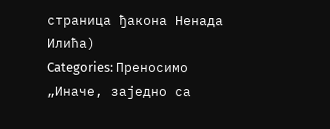страница ђакона Ненада Илића)
Categories: Преносимо
„Иначе, заједно са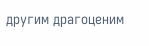другим драгоценим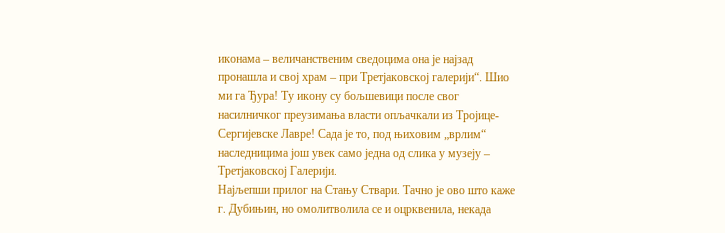иконама – величанственим сведоцима она је најзад пронашла и свој храм – при Третјаковској галерији“. Шио ми га Ђура! Ту икону су бољшевици после свог насилничког преузимања власти опљачкали из Тројице-Сергијевске Лавре! Сада је то, под њиховим „врлим“ наследницима још увек само једна од слика у музеју – Третјаковској Галерији.
Најљепши прилог на Стању Ствари. Тачно је ово што каже г. Дубињин, но омолитволила се и оцрквенила, некада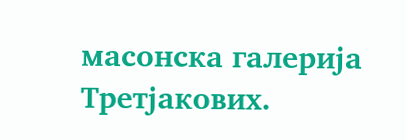масонска галерија Третјакових.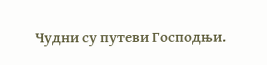Чудни су путеви Господњи.